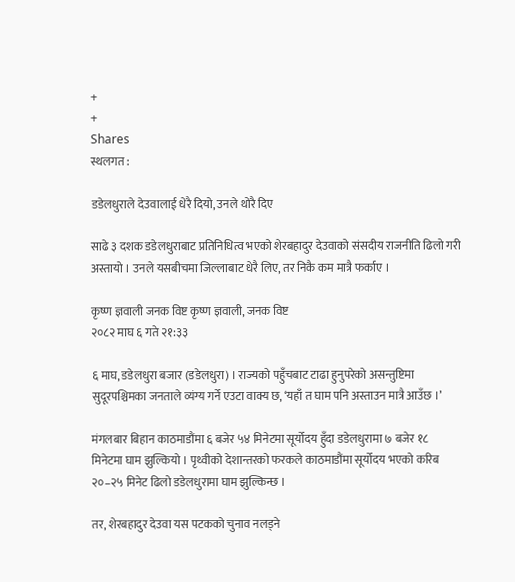+
+
Shares
स्थलगत :

डडेलधुराले देउवालाई धेरै दियो, उनले थोरै दिए

साढे ३ दशक डडेलधुराबाट प्रतिनिधित्व भएको शेरबहादुर देउवाको संसदीय राजनीति ढिलो गरी अस्तायो । उनले यसबीचमा जिल्लाबाट धेरै लिए, तर निकै कम मात्रै फर्काए ।

कृष्ण ज्ञवाली जनक विष्ट कृष्ण ज्ञवाली, जनक विष्ट
२०८२ माघ ६ गते २१:३३

६ माघ, डडेलधुरा बजार (डडेलधुरा) । राज्यको पहुँचबाट टाढा हुनुपरेको असन्तुष्टिमा सुदूरपश्चिमका जनताले व्यंग्य गर्ने एउटा वाक्य छ, ‘यहाँ त घाम पनि अस्ताउन मात्रै आउँछ ।’

मंगलबार बिहान काठमाडौंमा ६ बजेर ५४ मिनेटमा सूर्योदय हुँदा डडेलधुरामा ७ बजेर १८ मिनेटमा घाम झुल्कियो । पृथ्वीको देशान्तरको फरकले काठमाडौंमा सूर्योदय भएको करिब २०–२५ मिनेट ढिलो डडेलधुरामा घाम झुल्किन्छ ।

तर, शेरबहादुर देउवा यस पटकको चुनाव नलड्ने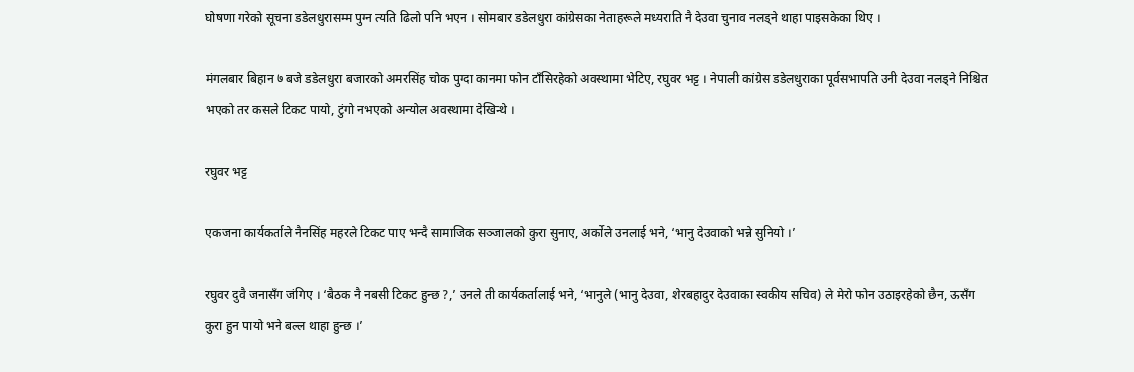घोषणा गरेको सूचना डडेलधुरासम्म पुग्न त्यति ढिलो पनि भएन । सोमबार डडेलधुरा कांग्रेसका नेताहरूले मध्यराति नै देउवा चुनाव नलड्ने थाहा पाइसकेका थिए ।

मंगलबार बिहान ७ बजे डडेलधुरा बजारको अमरसिंह चोक पुग्दा कानमा फोन टाँसिरहेको अवस्थामा भेटिए, रघुवर भट्ट । नेपाली कांग्रेस डडेलधुराका पूर्वसभापति उनी देउवा नलड्ने निश्चित भएको तर कसले टिकट पायो, टुंगो नभएको अन्योल अवस्थामा देखिन्थे ।

रघुवर भट्ट

एकजना कार्यकर्ताले नैनसिंह महरले टिकट पाए भन्दै सामाजिक सञ्जालको कुरा सुनाए, अर्कोले उनलाई भने, ‘भानु देउवाको भन्ने सुनियो ।’

रघुवर दुवै जनासँग जंगिए । ‘बैठक नै नबसी टिकट हुन्छ ?,’ उनले ती कार्यकर्तालाई भने, ‘भानुले (भानु देउवा, शेरबहादुर देउवाका स्वकीय सचिव) ले मेरो फोन उठाइरहेको छैन, ऊसँग कुरा हुन पायो भने बल्ल थाहा हुन्छ ।’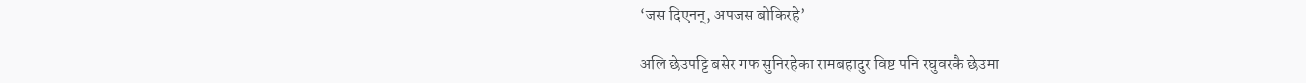‘जस दिएनन्, अपजस बोकिरहे’

अलि छेउपट्टि बसेर गफ सुनिरहेका रामबहादुर विष्ट पनि रघुवरकै छेउमा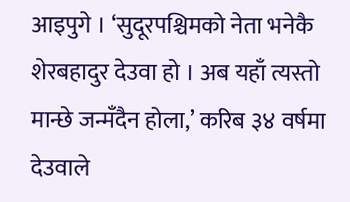आइपुगे । ‘सुदूरपश्चिमको नेता भनेकै शेरबहादुर देउवा हो । अब यहाँ त्यस्तो मान्छे जन्मँदैन होला,’ करिब ३४ वर्षमा देउवाले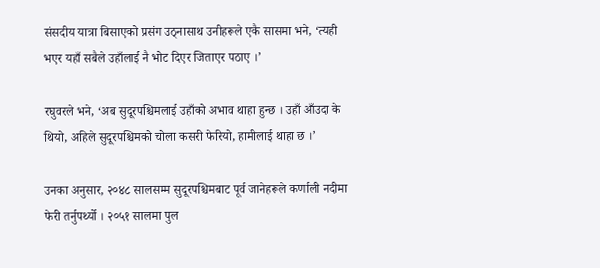संसदीय यात्रा बिसाएको प्रसंग उठ्नासाथ उनीहरूले एकै सासमा भने, ‘त्यही भएर यहाँ सबैले उहाँलाई नै भोट दिएर जिताएर पठाए ।’

रघुवरले भने, ‘अब सुदूरपश्चिमलाई उहाँको अभाव थाहा हुन्छ । उहाँ आँउदा के थियो, अहिले सुदूरपश्चिमको चोला कसरी फेरियो, हामीलाई थाहा छ ।’

उनका अनुसार, २०४८ सालसम्म सुदूरपश्चिमबाट पूर्व जानेहरूले कर्णाली नदीमा फेरी तर्नुपर्थ्यो । २०५१ सालमा पुल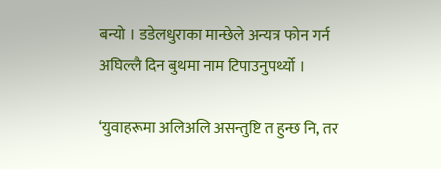बन्यो । डडेलधुराका मान्छेले अन्यत्र फोन गर्न अघिल्लै दिन बुथमा नाम टिपाउनुपर्थ्यो ।

‘युवाहरूमा अलिअलि असन्तुष्टि त हुन्छ नि, तर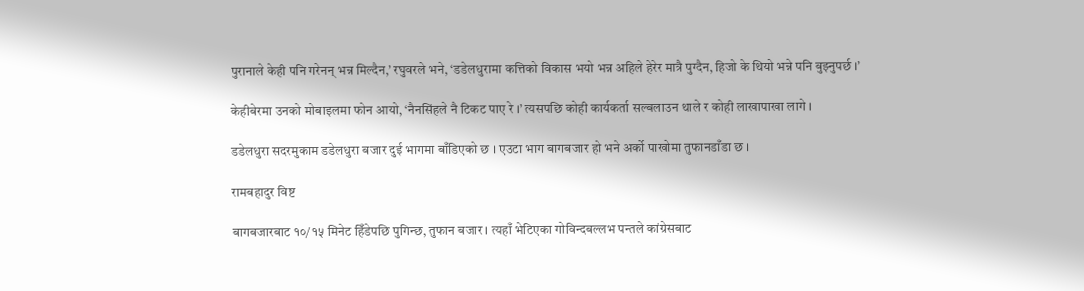पुरानाले केही पनि गरेनन् भन्न मिल्दैन,’ रघुवरले भने, ‘डडेलधुरामा कत्तिको विकास भयो भन्न अहिले हेरेर मात्रै पुग्दैन, हिजो के थियो भन्ने पनि बुझ्नुपर्छ ।’

केहीबेरमा उनको मोबाइलमा फोन आयो, ‘नैनसिंहले नै टिकट पाए रे ।’ त्यसपछि कोही कार्यकर्ता सल्बलाउन थाले र कोही लाखापाखा लागे ।

डडेलधुरा सदरमुकाम डडेलधुरा बजार दुई भागमा बाँडिएको छ । एउटा भाग बागबजार हो भने अर्को पाखोमा तुफानडाँडा छ ।

रामबहादुर विष्ट

बागबजारबाट १०/१५ मिनेट हिँडेपछि पुगिन्छ, तुफान बजार । त्यहाँ भेटिएका गोविन्दबल्लभ पन्तले कांग्रेसबाट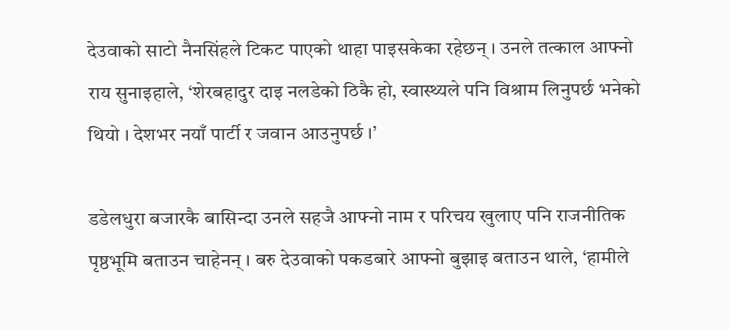देउवाको साटो नैनसिंहले टिकट पाएको थाहा पाइसकेका रहेछन् । उनले तत्काल आफ्नो राय सुनाइहाले, ‘शेरबहादुर दाइ नलडेको ठिकै हो, स्वास्थ्यले पनि विश्राम लिनुपर्छ भनेको थियो । देशभर नयाँ पार्टी र जवान आउनुपर्छ ।’

डडेलधुरा बजारकै बासिन्दा उनले सहजै आफ्नो नाम र परिचय खुलाए पनि राजनीतिक पृष्ठभूमि बताउन चाहेनन् । बरु देउवाको पकडबारे आफ्नो बुझाइ बताउन थाले, ‘हामीले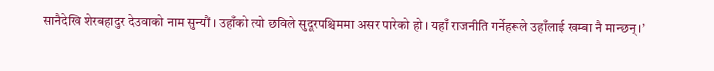सानैदेखि शेरबहादुर देउवाको नाम सुन्यौं । उहाँको त्यो छविले सुदूरपश्चिममा असर पारेको हो । यहाँ राजनीति गर्नेहरूले उहाँलाई खम्बा नै मान्छन् ।’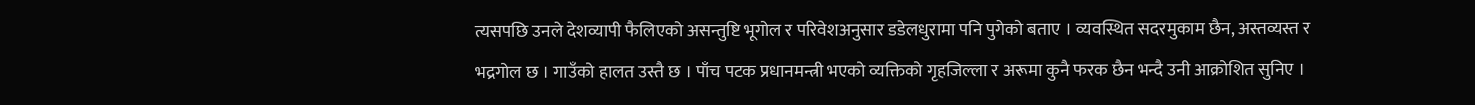त्यसपछि उनले देशव्यापी फैलिएको असन्तुष्टि भूगोल र परिवेशअनुसार डडेलधुरामा पनि पुगेको बताए । व्यवस्थित सदरमुकाम छैन, अस्तव्यस्त र भद्रगोल छ । गाउँको हालत उस्तै छ । पाँच पटक प्रधानमन्त्री भएको व्यक्तिको गृहजिल्ला र अरूमा कुनै फरक छैन भन्दै उनी आक्रोशित सुनिए ।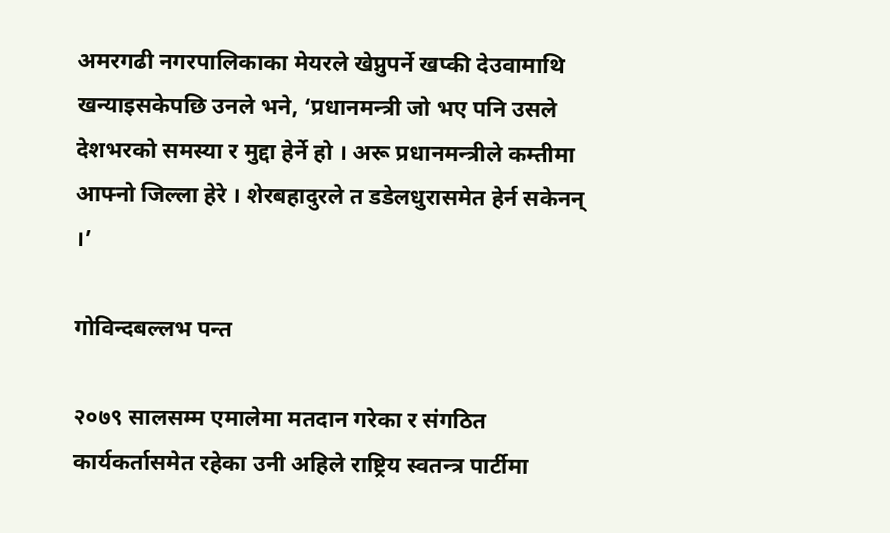अमरगढी नगरपालिकाका मेयरले खेप्नुपर्ने खप्की देउवामाथि खन्याइसकेपछि उनले भने, ‘प्रधानमन्त्री जो भए पनि उसले देशभरको समस्या र मुद्दा हेर्ने हो । अरू प्रधानमन्त्रीले कम्तीमा आफ्नो जिल्ला हेरे । शेरबहादुरले त डडेलधुरासमेत हेर्न सकेनन् ।’

गोविन्दबल्लभ पन्त

२०७९ सालसम्म एमालेमा मतदान गरेका र संगठित कार्यकर्तासमेत रहेका उनी अहिले राष्ट्रिय स्वतन्त्र पार्टीमा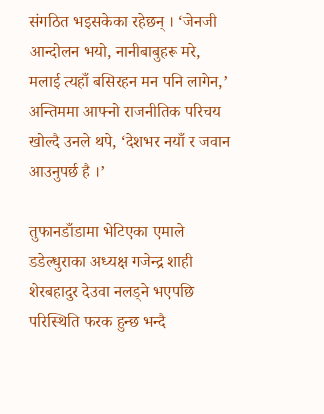संगठित भइसकेका रहेछन् । ‘जेनजी आन्दोलन भयो, नानीबाबुहरू मरे, मलाई त्यहाँ बसिरहन मन पनि लागेन,’ अन्तिममा आफ्नो राजनीतिक परिचय खोल्दै उनले थपे, ‘देशभर नयाँ र जवान आउनुपर्छ है ।’

तुफानडाँडामा भेटिएका एमाले डडेल्धुराका अध्यक्ष गजेन्द्र शाही शेरबहादुर देउवा नलड्ने भएपछि परिस्थिति फरक हुन्छ भन्दै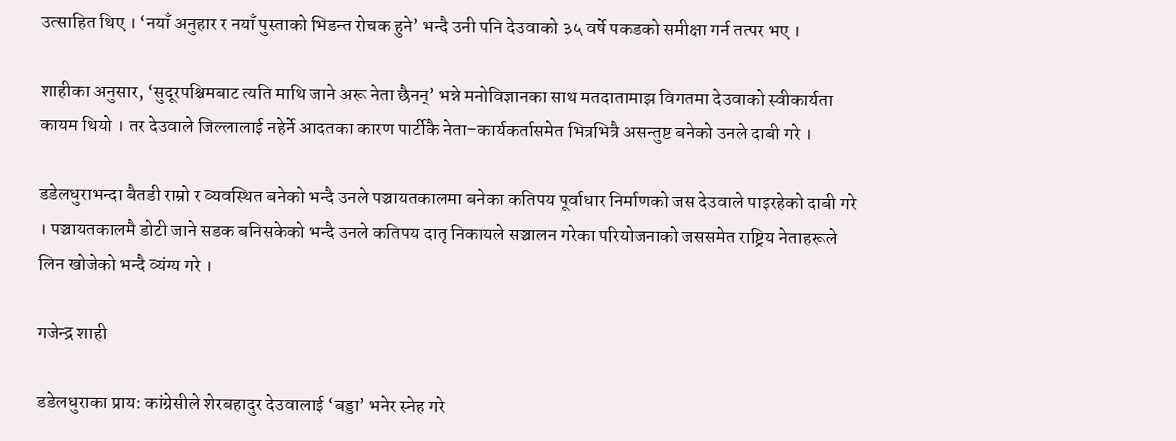उत्साहित थिए । ‘नयाँ अनुहार र नयाँ पुस्ताको भिडन्त रोचक हुने’ भन्दै उनी पनि देउवाको ३५ वर्षे पकडको समीक्षा गर्न तत्पर भए ।

शाहीका अनुसार, ‘सुदूरपश्चिमबाट त्यति माथि जाने अरू नेता छैनन्’ भन्ने मनोविज्ञानका साथ मतदातामाझ विगतमा देउवाको स्वीकार्यता कायम थियो । तर देउवाले जिल्लालाई नहेर्ने आदतका कारण पार्टीकै नेता–कार्यकर्तासमेत भित्रभित्रै असन्तुष्ट बनेको उनले दाबी गरे ।

डडेलधुराभन्दा बैतडी राम्रो र व्यवस्थित बनेको भन्दै उनले पञ्चायतकालमा बनेका कतिपय पूर्वाधार निर्माणको जस देउवाले पाइरहेको दाबी गरे । पञ्चायतकालमै डोटी जाने सडक बनिसकेको भन्दै उनले कतिपय दातृ निकायले सञ्चालन गरेका परियोजनाको जससमेत राष्ट्रिय नेताहरूले लिन खोजेको भन्दै व्यंग्य गरे ।

गजेन्द्र शाही

डडेलधुराका प्राय: कांग्रेसीले शेरबहादुर देउवालाई ‘बड्डा’ भनेर स्नेह गरे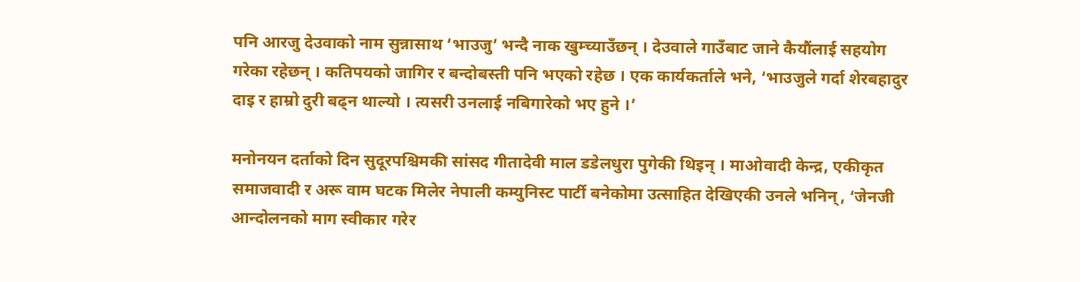पनि आरजु देउवाको नाम सुन्नासाथ ‘भाउजु’ भन्दै नाक खुम्च्याउँछन् । देउवाले गाउँबाट जाने कैयौंलाई सहयोग गरेका रहेछन् । कतिपयको जागिर र बन्दोबस्ती पनि भएको रहेछ । एक कार्यकर्ताले भने, ‘भाउजुले गर्दा शेरबहादुर दाइ र हाम्रो दुरी बढ्न थाल्यो । त्यसरी उनलाई नबिगारेको भए हुने ।’

मनोनयन दर्ताको दिन सुदूरपश्चिमकी सांसद गीतादेवी माल डडेलधुरा पुगेकी थिइन् । माओवादी केन्द्र, एकीकृत समाजवादी र अरू वाम घटक मिलेर नेपाली कम्युनिस्ट पार्टी बनेकोमा उत्साहित देखिएकी उनले भनिन्, ‘जेनजी आन्दोलनको माग स्वीकार गरेर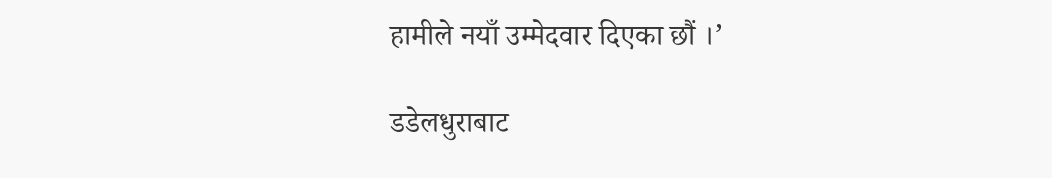हामीले नयाँ उम्मेदवार दिएका छौं ।’

डडेलधुराबाट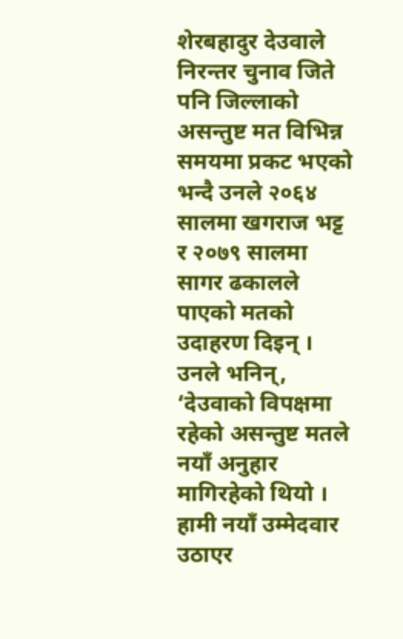शेरबहादुर देउवाले निरन्तर चुनाव जिते पनि जिल्लाको असन्तुष्ट मत विभिन्न समयमा प्रकट भएको भन्दै उनले २०६४ सालमा खगराज भट्ट र २०७९ सालमा सागर ढकालले पाएको मतको उदाहरण दिइन् । उनले भनिन्, ‘देउवाको विपक्षमा रहेको असन्तुष्ट मतले नयाँ अनुहार मागिरहेको थियो । हामी नयाँ उम्मेदवार उठाएर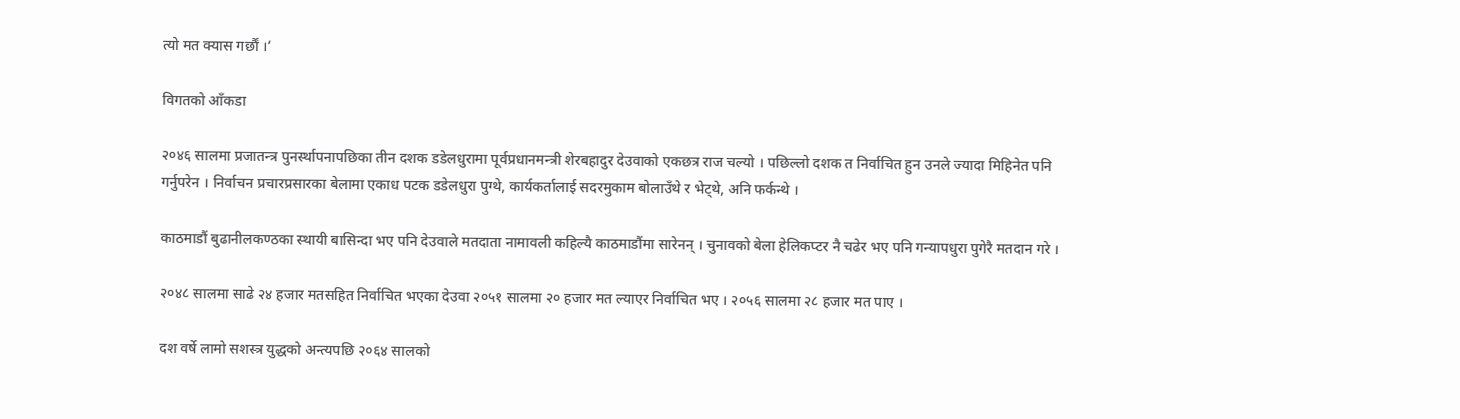त्यो मत क्यास गर्छौं ।’

विगतको आँकडा

२०४६ सालमा प्रजातन्त्र पुनर्स्थापनापछिका तीन दशक डडेलधुरामा पूर्वप्रधानमन्त्री शेरबहादुर देउवाको एकछत्र राज चल्यो । पछिल्लो दशक त निर्वाचित हुन उनले ज्यादा मिहिनेत पनि गर्नुपरेन । निर्वाचन प्रचारप्रसारका बेलामा एकाध पटक डडेलधुरा पुग्थे, कार्यकर्तालाई सदरमुकाम बोलाउँथे र भेट्थे, अनि फर्कन्थे ।

काठमाडौं बुढानीलकण्ठका स्थायी बासिन्दा भए पनि देउवाले मतदाता नामावली कहिल्यै काठमाडौंमा सारेनन् । चुनावको बेला हेलिकप्टर नै चढेर भए पनि गन्यापधुरा पुगेरै मतदान गरे ।

२०४८ सालमा साढे २४ हजार मतसहित निर्वाचित भएका देउवा २०५१ सालमा २० हजार मत ल्याएर निर्वाचित भए । २०५६ सालमा २८ हजार मत पाए ।

दश वर्षे लामो सशस्त्र युद्धको अन्त्यपछि २०६४ सालको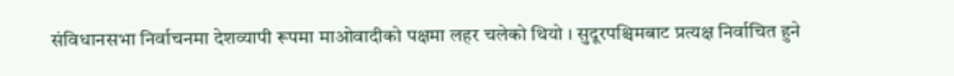संविधानसभा निर्वाचनमा देशव्यापी रूपमा माओवादीको पक्षमा लहर चलेको थियो । सुदूरपश्चिमबाट प्रत्यक्ष निर्वाचित हुने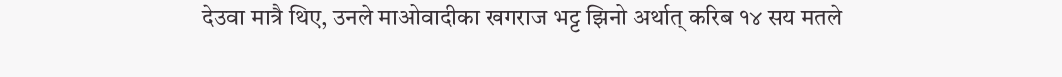देउवा मात्रै थिए, उनले माओवादीका खगराज भट्ट झिनो अर्थात् करिब १४ सय मतले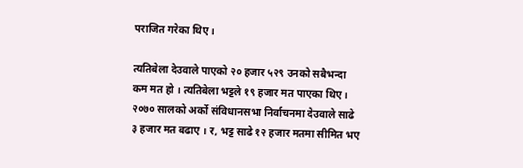पराजित गरेका थिए ।

त्यतिबेला देउवाले पाएको २० हजार ५२९ उनको सबैभन्दा कम मत हो । त्यतिबेला भट्टले १९ हजार मत पाएका थिए । २०७० सालको अर्को संविधानसभा निर्वाचनमा देउवाले साढे ३ हजार मत बढाए । र, भट्ट साढे १२ हजार मतमा सीमित भए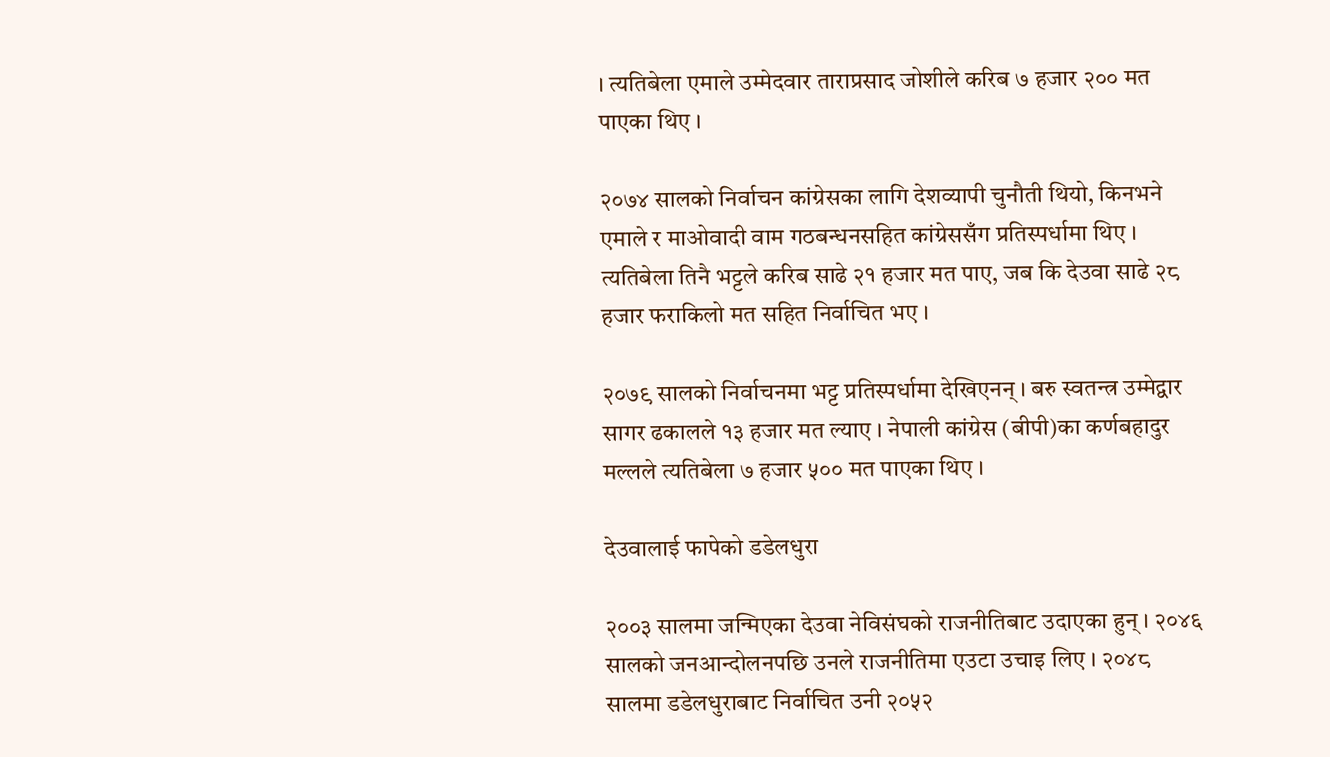। त्यतिबेला एमाले उम्मेदवार ताराप्रसाद जोशीले करिब ७ हजार २०० मत पाएका थिए ।

२०७४ सालको निर्वाचन कांग्रेसका लागि देशव्यापी चुनौती थियो, किनभने एमाले र माओवादी वाम गठबन्धनसहित कांग्रेससँग प्रतिस्पर्धामा थिए । त्यतिबेला तिनै भट्टले करिब साढे २१ हजार मत पाए, जब कि देउवा साढे २८ हजार फराकिलो मत सहित निर्वाचित भए ।

२०७९ सालको निर्वाचनमा भट्ट प्रतिस्पर्धामा देखिएनन् । बरु स्वतन्त्र उम्मेद्वार सागर ढकालले १३ हजार मत ल्याए । नेपाली कांग्रेस (बीपी)का कर्णबहादुर मल्लले त्यतिबेला ७ हजार ५०० मत पाएका थिए ।

देउवालाई फापेको डडेलधुरा

२००३ सालमा जन्मिएका देउवा नेविसंघको राजनीतिबाट उदाएका हुन् । २०४६ सालको जनआन्दोलनपछि उनले राजनीतिमा एउटा उचाइ लिए । २०४८ सालमा डडेलधुराबाट निर्वाचित उनी २०५२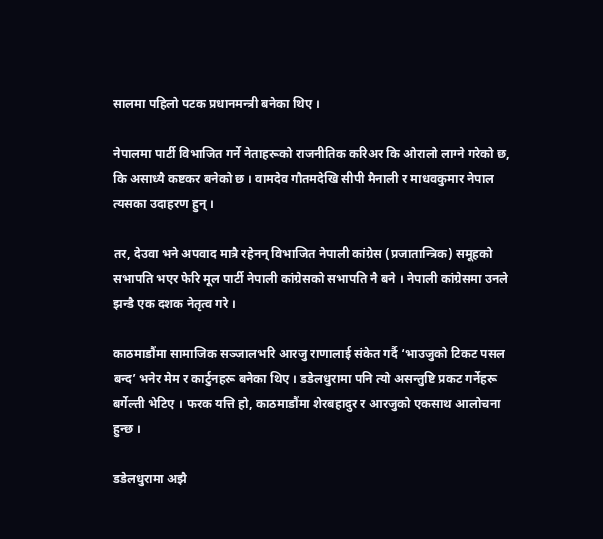सालमा पहिलो पटक प्रधानमन्त्री बनेका थिए ।

नेपालमा पार्टी विभाजित गर्ने नेताहरूको राजनीतिक करिअर कि ओरालो लाग्ने गरेको छ, कि असाध्यै कष्टकर बनेको छ । वामदेव गौतमदेखि सीपी मैनाली र माधवकुमार नेपाल त्यसका उदाहरण हुन् ।

तर, देउवा भने अपवाद मात्रै रहेनन् विभाजित नेपाली कांग्रेस (प्रजातान्त्रिक) समूहको सभापति भएर फेरि मूल पार्टी नेपाली कांग्रेसको सभापति नै बने । नेपाली कांग्रेसमा उनले झन्डै एक दशक नेतृत्व गरे ।

काठमाडौंमा सामाजिक सञ्जालभरि आरजु राणालाई संकेत गर्दै ‘भाउजुको टिकट पसल बन्द’ भनेर मेम र कार्टुनहरू बनेका थिए । डडेलधुरामा पनि त्यो असन्तुष्टि प्रकट गर्नेहरू बर्गेल्ती भेटिए । फरक यत्ति हो, काठमाडौंमा शेरबहादुर र आरजुको एकसाथ आलोचना हुन्छ ।

डडेलधुरामा अझै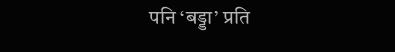पनि ‘बड्डा’ प्रति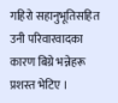गहिरो सहानुभूतिसहित उनी परिवारवादका कारण बिग्रे भन्नेहरू प्रशस्त भेटिए ।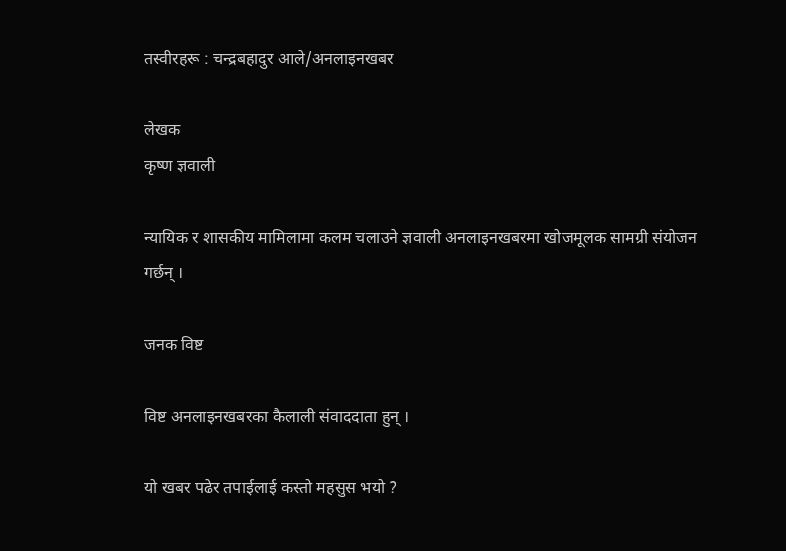तस्वीरहरू : चन्द्रबहादुर आले/अनलाइनखबर

लेखक
कृष्ण ज्ञवाली

न्यायिक र शासकीय मामिलामा कलम चलाउने ज्ञवाली अनलाइनखबरमा खोजमूलक सामग्री संयोजन गर्छन् ।

जनक विष्ट

विष्ट अनलाइनखबरका कैलाली संवाददाता हुन् ।

यो खबर पढेर तपाईलाई कस्तो महसुस भयो ?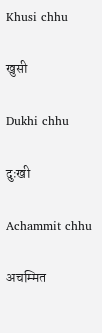Khusi chhu

खुसी

Dukhi chhu

दुःखी

Achammit chhu

अचम्मित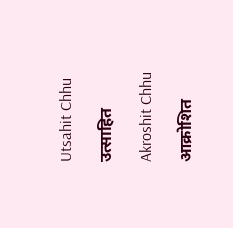Utsahit Chhu

उत्साहित

Akroshit Chhu

आक्रोशित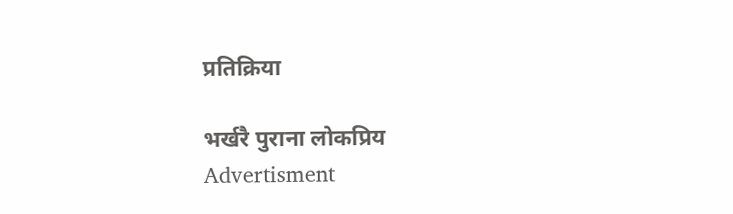प्रतिक्रिया

भर्खरै पुराना लोकप्रिय
Advertisment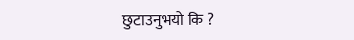छुटाउनुभयो कि ?